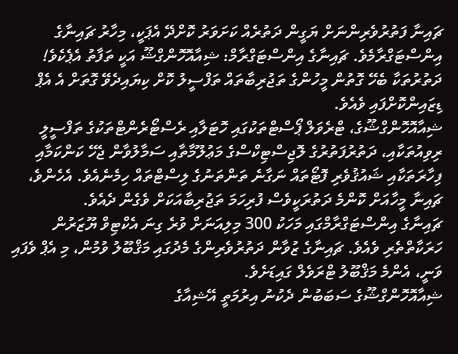ޗައިނާ ފަތުރުވެރިންނަށް ޔަގީން ދަތުރެއް ކަށަވަރު ކޮށްދޭ އެޕަކީ، މިހާރު ޗައިނާގެ އިންސްޓަގްރާމެވެ. ޗައިނާގެ އިންސްޓަގްރާމް: ޝިއާއޮހޮންގްޝޫ އަކީ ތަފާތު އެޕެކެވެ! ދަތުރުތަކާ ބެހޭ ގޮތުން މީހުންގެ ތަޖުރިބާތައް ތަފްސީލު ކޮށް ކިޔައިދެވޭ ގޮތަށް އެ އެޕް ޑިޒައިންކޮށްފައި ވެއެވެ.
ޝިއާއޮހޮންގްޝޫގެ، ޓްރެވަލް ޕޯސްޓްތަކުގައި ހޮޓަލާއި ރެސްޓޯރެންޓްތަކުގެ ތަފްސީލީ ރިވިއުތަކާއި، ދަތުރުފަތުރުގެ ލޮޖިސްޓިކްސްގެ މަޢުލޫމާތާއި ސަމާލުވާން ޖެހޭ ކަންކަމާއި ފިހާރަތަކާއި ޝައުޤުވެރި ފޮޓޯތައް ނަގާނެ ތަންތަނުގެ ލިސްޓްތައް ހިމެނެއެވެ. އެހެންވެ، ޗައިނާ މީހާއަށް ކޮންމެ ދަތުރަކީވެސް ފުރިހަމަ ތަޖުރިބާއަކަށް ވެގެން ދެއެވެ.
ޗައިނާގެ އިންސްޓަގްރާމްގައި މަހަކު 300 މިލިއަނަށް ވުރެ ގިނަ އެކްޓިވް ޔޫޒަރުން ހަރަކާތްތެރި ވެއެވެ. ޗައިނާގެ ޒުވާން ދަތުރުވެރިންގެ މެދުގައި މަޤްބޫލު ވުމުން، މި އެޕް ވެފައި ވަނީ، އެންމެ މަޤްބޫލު ޓްރަވެލް ގައިޑަށެވެ.
ޝިއާއޮހޮންގްޝޫގެ ސަބަބުން ދެކުނު އިރުމަތީ އޭޝިއާގެ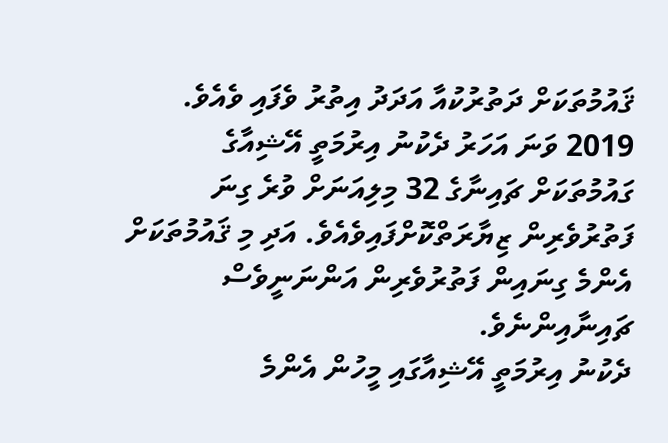ޤައުމުތަކަށް ދަތުރުކުއާ އަދަދު އިތުރު ވެފައި ވެއެވެ. 2019 ވަނަ އަހަރު ދެކުނު އިރުމަތީ އޭޝިއާގެ ގައުމުތަކަށް ޗައިނާގެ 32 މިލިއަނަށް ވުރެ ގިނަ ފަތުރުވެރިން ޒިޔާރަތްކޮށްފައިވެއެވެ. އަދި މި ޤައުމުތަކަށް އެންމެ ގިނައިން ފަތުރުވެރިން އަންނަނީވެސް ޗައިނާއިންނެވެ.
ދެކުނު އިރުމަތީ އޭޝިއާގައި މީހުން އެންމެ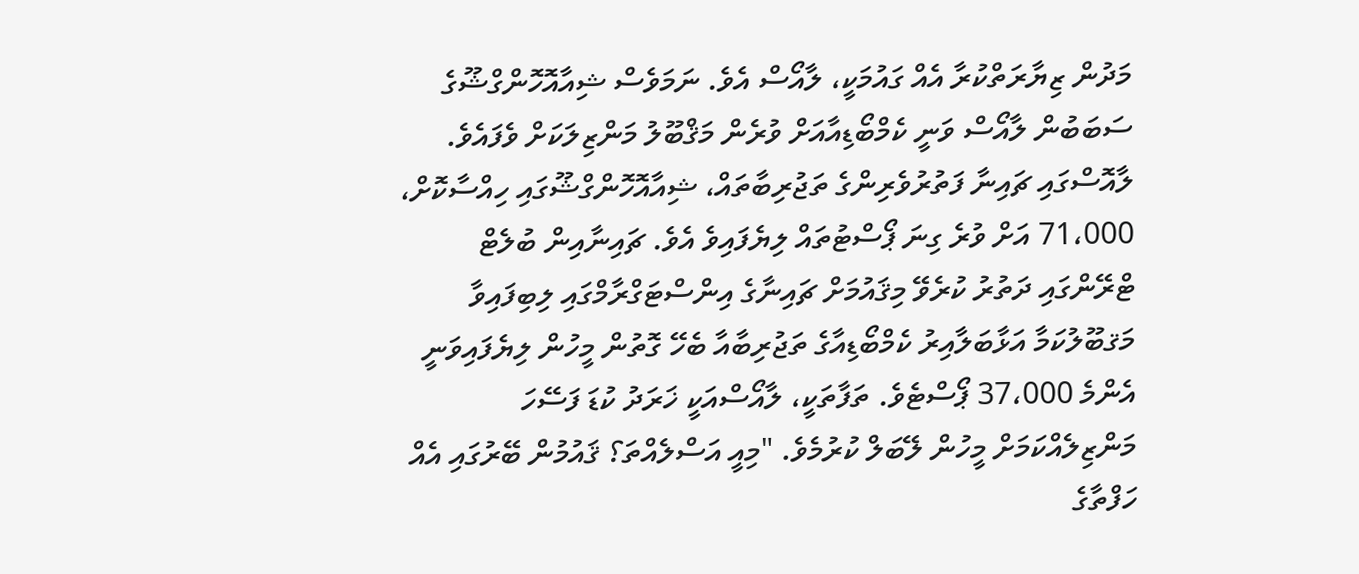މަދުން ޒިޔާރަތްކުރާ އެއް ގައުމަކީ، ލާއޯސް އެވެ. ނަމަވެސް ޝިއާއޮހޮންގްޝޫގެ ސަބަބުން ލާއޯސް ވަނީ ކެމްބޯޑިއާއަށް ވުރެން މަޤްބޫލު މަންޒިލަކަށް ވެފައެވެ. ލާއޮސްގައި ޗައިނާ ފަތުރުވެރިންގެ ތަޖުރިބާތައް، ޝިއާއޮހޮންގްޝޫގައި ހިއްސާކޮށް، 71،000 އަށް ވުރެ ގިނަ ޕޯސްޓުތައް ލިޔެފައިވެ އެވެ. ޗައިނާއިން ބުލެޓް ޓްރޭންގައި ދަތުރު ކުރެވޭ މިޤައުމަށް ޗައިނާގެ އިންސްޓަގްރާމްގައި ލިބިފައިވާ މަޤބޫލުކަމާ އަޅާބަލާއިރު ކެމްބޯޑިއާގެ ތަޖުރިބާއާ ބެހޭ ގޮތުން މީހުން ލިޔެފައިވަނީ އެންމެ 37،000 ޕޯސްޓެވެ. ތަފާތަކީ، ލާއޯސްއަކީ ޚަރަދު ކުޑަ ފަސޭހަ މަންޒިލެއްކަމަށް މީހުން ލޭބަލް ކުރުމެވެ. "މިއީ އަސްލެއްތަ؟ ޤައުމުން ބޭރުގައި އެއް ހަފްތާގެ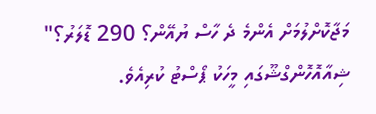މަޖާކޮށްލުމަށް އެންމެ ދެ ހާސް ޔުއޭން؟ 290 ޑޮލަރު؟" ޝިއާއޮހޮންގްޝޫގައި މީހަކު ޕޯސްޓު ކުރިއެވެ.